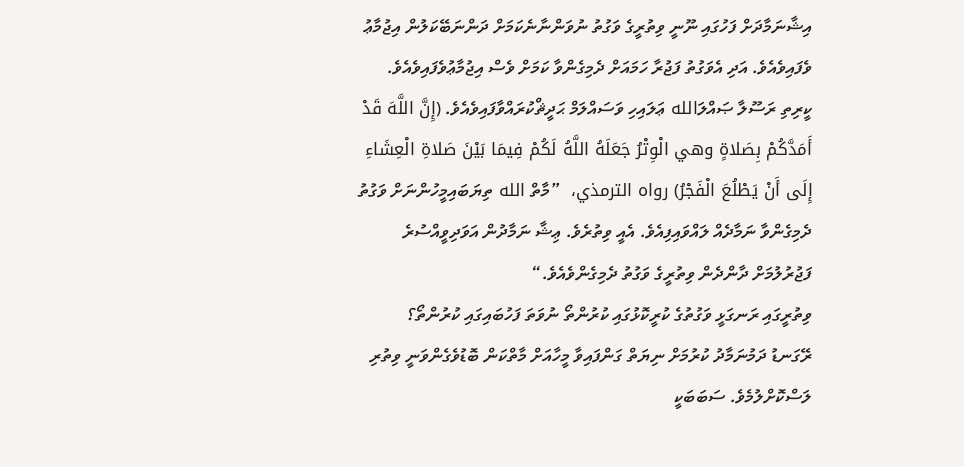އިޝާނަމާދަށް ފަހުގައި ނޫނީ ވިތުރީގެ ވަގުތު ނުވަންނާނެކަމަށް ދަންނަބޭކަލުން އިޖުމާޢު ވެފައިވެއެވެ. އަދި އެވަގުތު ފަޖުރާ ހަމައަށް ދެމިގެންވާ ކަމަށް ވެސް އިޖުމާޢުވެފައިވެއެވެ. ކީރިތި ރަސޫލާ ޞައްލަالله ޢަލައިހި ވަސައްލަމް ޙަދީޘްކުރައްވާފައިވެއެވެ. (إِنَّ اللَّهَ قَدْ أَمَدَّكُمْ بِصَلاةٍ وهي الْوِتْرُ جَعَلَهُ اللَّهُ لَكُمْ فِيمَا بَيْنَ صَلاةِ الْعِشَاءِ إِلَى أَنْ يَطْلُعَ الْفَجْرُ) رواه الترمذي،  ”މާތް الله ތިޔަބައިމީހުންނަށް ވަގުތު ދެމިގެންވާ ނަމާދެއް ލައްވައިފިއެވެ. އެއީ ވިތުރެވެ. ޢިޝާ ނަމާދުން އަވަދިވީއްސުރެ ފަޖުރުލުމަށް ދާންދެން ވިތުރީގެ ވަގުތު ދެމިގެންވެއެވެ.“
ވިތުރީގައި ރަނގަޅީ ވަގުތުގެ ކުރީކޮޅުގައި ކުރުންތޯ ނުވަތަ ފަހުބައިގައި ކުރުންތޯ؟
ރޭގަނޑު ދަމުނަމާދު ކުރުމަށް ނިޔަތް ގަންފައިވާ މީހާއަށް މާތްކަން ބޮޑުވެގެންވަނީ ވިތުރި ލަސްކޮށްލުމެވެ. ސަބަބަކީ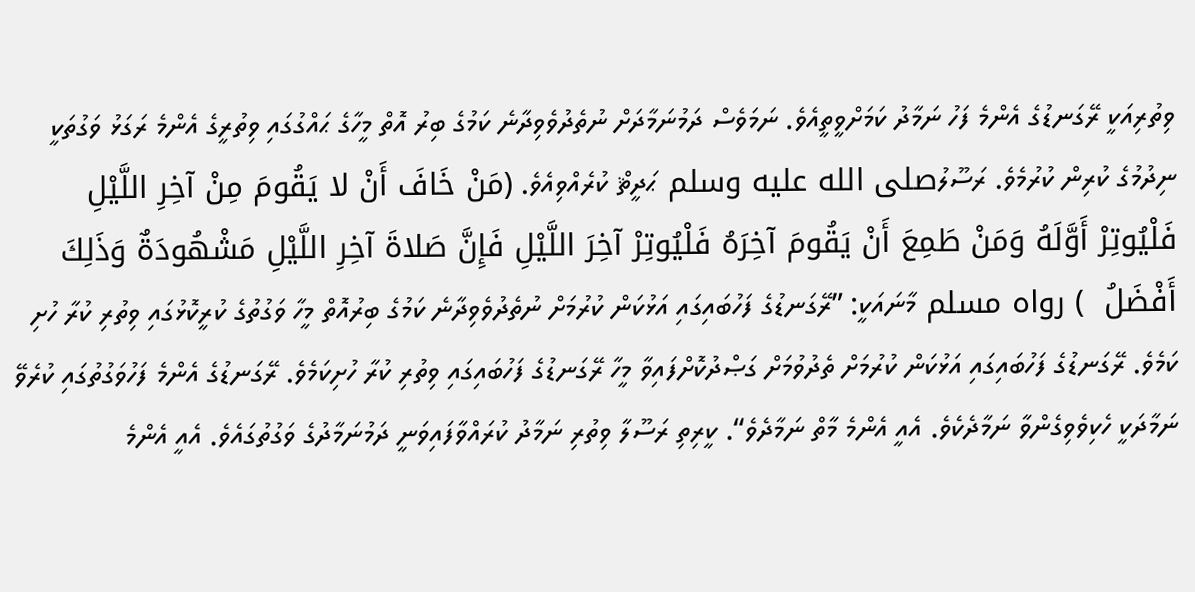ވިތުރިއަކީ ރޭގަނޑުގެ އެންމެ ފަހު ނަމާދު ކަމަށްވީތީއެވެ. ނަމަވެސް ދަމުނަމާދަށް ނުތެދުވެވިދާނެ ކަމުގެ ބިރު އޮތް މީހާގެ ޙައްގުގައި ވިތުރީގެ އެންމެ ރަގަޅު ވަގުތަކީ ނިދުމުގެ ކުރިން ކުރުމެވެ. ރަސޫލުصلى الله عليه وسلم ޙަދީޘް ކުރެއްވިއެވެ. (مَنْ خَافَ أَنْ لا يَقُومَ مِنْ آخِرِ اللَّيْلِ فَلْيُوتِرْ أَوَّلَهُ وَمَنْ طَمِعَ أَنْ يَقُومَ آخِرَهُ فَلْيُوتِرْ آخِرَ اللَّيْلِ فَإِنَّ صَلاةَ آخِرِ اللَّيْلِ مَشْهُودَةٌ وَذَلِكَ أَفْضَلُ  ) رواه مسلم މާނައަކީ: ”ރޭގަނޑުގެ ފަހުބައިގައި އަޅުކަން ކުރުމަށް ނުތެދުވެވިދާނެ ކަމުގެ ބިރުއޮތް މީހާ ވަގުތުގެ ކުރީކޮޅުގައި ވިތުރި ކުރާ ހުށި ކަމެވެ. ރޭގަނޑުގެ ފަހުބައިގައި އަޅުކަން ކުރުމަށް ތެދުވުމަށް ގަޞްދުކޮށްފައިވާ މީހާ ރޭގަނޑުގެ ފަހުބައިގައި ވިތުރި ކުރާ ހުށިކަމެވެ. ރޭގަނޑުގެ އެންމެ ފަހުވަގުތުގައި ކުރެވޭ ނަމާދަކީ ހެކިވެވިގެންވާ ނަމާދެކެވެ. އެއީ އެންމެ މާތް ނަމާދެވެ“. ކީރިތި ރަސޫލާ ވިތުރި ނަމާދު ކުރައްވާފައިވަނީ ދަމުނަމާދުގެ ވަގުތުގައެވެ. އެއީ އެންމެ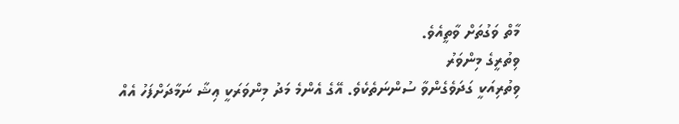މާތް ވަގުތަށް ވާތީއެވެ.
ވިތުރީގެ މިންވަރު
ވިތުރިއަކީ ގަދަވެގެންވާ ސުންނަތެކެވެ. އޭގެ އެންމެ މަދު މިންވަރަކީ ޢިޝާ ނަމާދަށްފަހު އެއް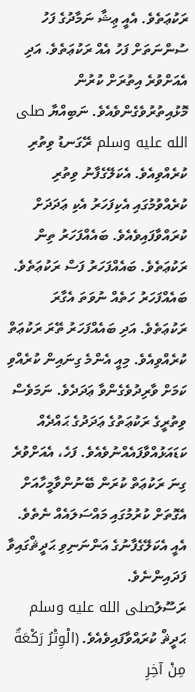ރަކުޢަތެވެ. އެއީ ޢިޝާ ނަމާދުގެ ފަހު ސުންނަތަށް ފަހު އެއް ރަކުޢަތެވެ. އަދި އެއަށްވުރެ އިތުރަށް ކުރުން މޮޅުއިތުރުވެގެންވެއެވެ. ނަބިއްޔާ صلى الله عليه وسلم ރޭގަނޑު ވިތުރި ކުރެއްވިއެވެ. އެކަލޭގެފާނު ވިތުރި ކުރެއްވުމުގައި އެކިފަހަރު އެކި ޢަދަދަށް ކުރައްވާފައިވެއެވެ. ބައެއްފަހަރު ތިން ރަކުޢަތެވެ. ބައެއްފަހަރު ފަސް ރަކުޢަތެވެ. ބައެއްފަހަރު ހަތެއް ނުވަތަ އެގާރަ ރަކުޢަތެވެ. އަދި ބައެއްފަހަރު ތޭރަ ރަކުޢަތް ކުރެއްވިއެވެ. މިއީ އެންމެ ގިނައިން ކުރެއްވި ކަމަށް ވާރިދުވެގެންވާ ޢަދަދެވެ. ނަމަވެސް ވިތުރީގެ ރަކުޢަތުގެ ޢަދަދުގެ ޙައްދެއް ކަޑައަޅުއްވާފައެއްނުވެއެވެ. ފަހެ، އެއަށްވުރެ ގިނަ ރަކުޢަތް ކުރަން ބޭނުންވާމީހާއަށް އެގޮތަށް ކުރުމުގައި މައްސަލައެއް ނެތެވެ. އެއީ އެކަލޭގެފާނުގެ އަންނަނިވި ޙަދީޘްގައިވާ ފަދައިންނެވެ.
ރަސޫލުصلى الله عليه وسلم ޙަދީޘް ކުރައްވާފައިވެއެވެ. (الْوِتْرُ رَكْعَةٌ مِنْ آخِرِ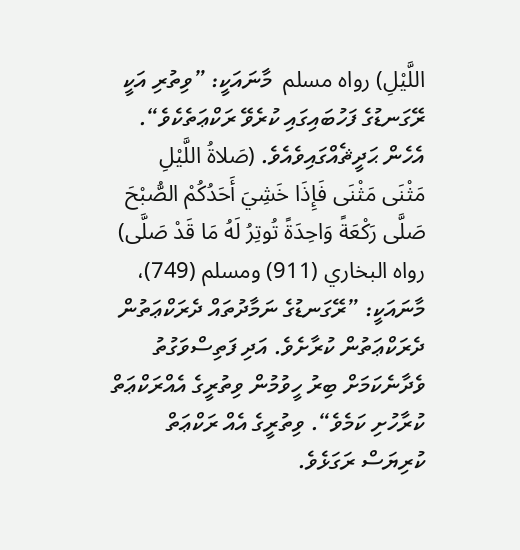اللَّيْلِ) رواه مسلم  މާނައަކީ: ”ވިތުރި އަކީ ރޭގަނޑުގެ ފަހުބައިގައި ކުރެވޭ ރަކްޢަތެކެވެ“. އެހެން ޙަދީޘެއްގައިވެއެވެ. (صَلاةُ اللَّيْلِ مَثْنَى مَثْنَى فَإِذَا خَشِيَ أَحَدُكُمْ الصُّبْحَ صَلَّى رَكْعَةً وَاحِدَةً تُوتِرُ لَهُ مَا قَدْ صَلَّى) رواه البخاري (911) ومسلم (749)، މާނައަކީ: ”ރޭގަނޑުގެ ނަމާދުތައް ދެރަކްޢަތުން ދެރަކްޢަތުން ކުރާށެވެ. އަދި ފަތިސްވަގުތު ވެދާނެކަމަށް ބިރު ހީވުމުން ވިތުރީގެ އެއްރަކްޢަތް ކުރާހުށި ކަމެވެ“. ވިތުރީގެ އެއް ރަކްޢަތް ކުރިޔަސް ރަގަޅެވެ.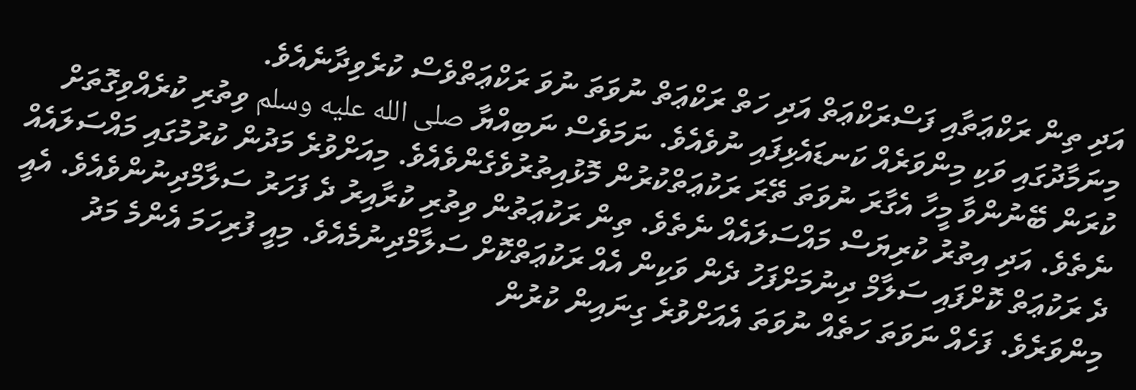އަދި ތިން ރަކްޢަތާއި ފަސްރަކްޢަތް އަދި ހަތް ރަކްޢަތް ނުވަތަ ނުވަ ރަކްޢަތްވެސް ކުރެވިދާނެއެވެ.
މިނަމާދުގައި ވަކި މިންވަރެއް ކަނޑައެޅިފައި ނުވެއެވެ. ނަމަވެސް ނަބިއްޔާ صلى الله عليه وسلم ވިތުރި ކުރެއްވިގޮތަށް ކުރަން ބޭނުންވާ މީހާ އެގާރަ ނުވަތަ ތޭރަ ރަކުޢަތްކުރުން މޮޅުއިތުރުވެގެންވެއެވެ. މިއަށްވުރެ މަދުން ކުރުމުގައި މައްސަލައެއް ނެތެވެ. އަދި އިތުރު ކުރިޔަސް މައްސަލައެއް ނެތެވެ. ތިން ރަކުޢަތުން ވިތުރި ކުރާއިރު ދެ ފަހަރު ސަލާމްދިނުންވެއެވެ. އެއީ ދެ ރަކުޢަތް ކޮށްފައި ސަލާމް ދިނުމަށްފަހު ދެން ވަކިން އެއް ރަކުޢަތްކޮށް ސަލާމްދިނުމެއެވެ. މިއީ ފުރިހަމަ އެންމެ މަދު މިންވަރެވެ. ފަހެއް ނަވަތަ ހަތެއް ނުވަތަ އެއަށްވުރެ ގިނައިން ކުރުން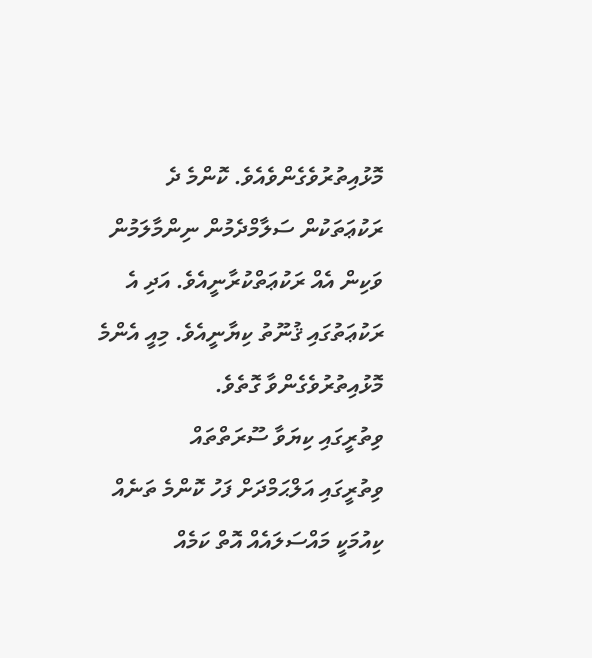މޮޅުއިތުރުވެގެންވެއެވެ. ކޮންމެ ދެ ރަކުޢަތަކުން ސަލާމްދެމުން ނިންމާލަމުން ވަކިން އެއް ރަކުޢަތްކުރާނީއެވެ. އަދި އެ ރަކުޢަތުގައި ޤުނޫތު ކިޔާނީއެވެ. މިއީ އެންމެ މޮޅުއިތުރުވެގެންވާ ގޮތެވެ.
ވިތުރީގައި ކިޔަވާ ސޫރަތްތައް
ވިތުރީގައި އަލްޙަމްދަށް ފަހު ކޮންމެ ތަނެއް ކިއުމަކީ މައްސަލައެއް އޮތް ކަމެއް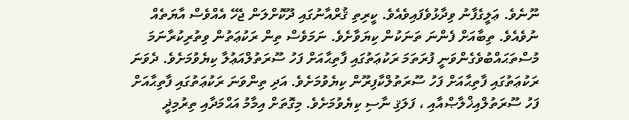ނޫނެވެ. ޢަލީގެފާނު ވިދާޅުވެފައިވެއެވެ. ކީރިތި ޤުރްއާނުގައި ދޫކޮށްލަން ޖެހޭ އެއްވެސް އާޔަތެއް ނުވެއެވެ. ތިބާއަށް ފެންނަ ތަނަކުން ކިޔަވާށެވެ. ނަމަވެސް ތިން ރަކުޢަތުން ވިތުރިކުރާނަމަ މުސްތަޙައްބުވެގެންވަނީ ފުރަތަމަ ރަކުޢަތުގައި ފާތިޙާއަށް ފަހު ސޫރަތުލްއަޢުލާ ކިޔެވުމަށެވެ. ދެވަނަ ރަކުޢަތުގައި ފާތިޙާއަށް ފަހު ސޫރަތުލްކާފިރޫން ކިޔެވުމަށެވެ. އަދި ތިންވަނަ ރަކުޢަތުގައި ފާތިޙާއަށް ފަހު ސޫރަތުލްއިޚްލާޞްއާއި ، ފަލަޤި ނާސި ކިޔެވުމަށެވެ. މިގޮތަށް އިމާމު އަޙްމަދާއި ތިރުމިޛީ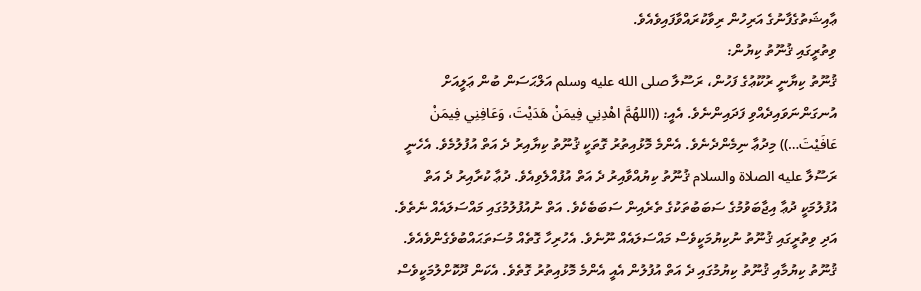ޢާއިޝަތުގެފާނުގެ އަރިހުން ރިވާކުރައްވާފައިވެއެވެ.
ވިތުރީގައި ޤުނޫތު ކިޔުން:
ޤުނޫތު ކިޔާނީ ރުކޫޢުގެ ފަހުން، ރަސޫލާ صلى الله عليه وسلم އަލްޙަސަން ބުން ޢަލީއަށް އުނގަންނަވައިދެއްވި ފަދައިންނެވެ. އެއީ: ((اللهُمَّ اهْدِنِي فِيمَنْ هَدَيْتَ، وَعَافِنِي فِيمَنْ عَافَيْتَ…)) މިދުޢާ ނިމެންދެނެވެ. އެންމެ މޮޅުއިތުރު ގޮތަކީ ޤުނޫތު ކިޔާއިރު ދެ އަތް އުފުލުމެވެ. އެހެނީ ރަސޫލާ عليه الصلاة والسلام ޤުނޫތު ކިޔުއްވާއިރު ދެ އަތް އުފުއްލެވިއެވެ. ދުޢާ ކުރާއިރު ދެ އަތް އުފުލުމަކީ ދުޢާ އިޖާބަވުމުގެ ސަބަބުތަކުގެ ތެރެއިން ސަބަބެކެވެ. އަތް ނުއުފުލުމުގައި މައްސަލައެއް ނެތެވެ. އަދި ވިތުރީގައި ޤުނޫތު ނުކިޔުމަކީވެސް މައްސަލައެއް ނޫނެވެ. އެހުރިހާ ގޮތެއް މުސަތަޙައްބުވެގެންވެއެވެ. ޤުނޫތު ކިޔުމާއި ޤުނޫތު ކިޔުމުގައި ދެ އަތް އުފުލުން އެއީ އެންމެ މޮޅުއިތުރު ގޮތެވެ. އެކަން ދޫކޮށްލުމަކީވެސް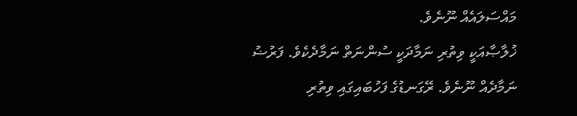މައްސަލައެއް ނޫނެވެ.
ޚުލާޞާއަކީ ވިތުރި ނަމާދަކީ ސުންނަތް ނަމާދެކެވެ. ފަރުޟު ނަމާދެއް ނޫނެވެ. ރޭގަނޑުގެ ފަހުބައިގައި ވިތުރި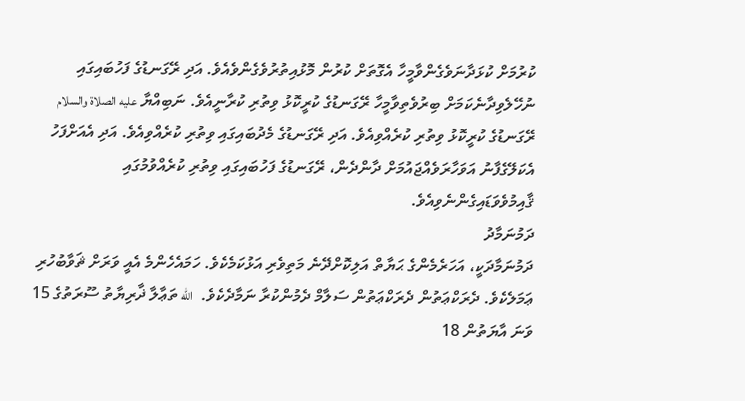ކުރުމަށް ކުޅަދާނަވެގެންވާމީހާ އެގޮތަށް ކުރުން މޮޅުއިތުރުވެގެންވެއެވެ. އަދި ރޭގަނޑުގެ ފަހުބައިގައި ނުހޭލެވިދާނެކަމަށް ބިރުވެތިވާމީހާ ރޭގަނޑުގެ ކުރީކޮޅު ވިތުރި ކުރާނީއެވެ. ނަބިއްޔާ عليه الصلاة والسلام ރޭގަނޑުގެ ކުރީކޮޅު ވިތުރި ކުރެއްވިއެވެ. އަދި ރޭގަނޑުގެ މެދުބައިގައި ވިތުރި ކުރެއްވިއެވެ. އަދި އެއަށްފަހު އެކަލޭގެފާނު އަވަހާރަވެއްޖައުމަށް ދާންދެން، ރޭގަނޑުގެ ފަހުބައިގައި ވިތުރި ކުރެއްވުމުގައި ޤާއިމުވެވަޑައިގެންނެވިއެވެ.
ދަމުނަމާދު
ދަމުނަމާދަކީ، އަހަރެމެންގެ ޙަޔާތް އަލިކޮށްދޭނެ މަތިވެރި އަޅުކަމެކެވެ. ހަމައެހެންމެ އެއީ ވަރަށް ޘަވާބުހުރި ޢަމަލެކެވެ. ދެރަކްޢަތުން ދެރަކްޢަތުން ސަލާމް ދެމުންކުރާ ނަމާދެކެވެ.  الله ތަޢާލާ ޛާރިޔާތު ސޫރަތުގެ 15 ވަނަ އާޔަތުން 18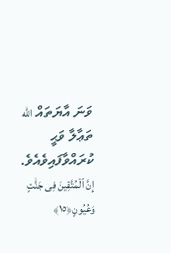ވަނަ އާޔަތައް الله ތަޢާލާ ވަޙީ ކުރައްވާފައިވެއެވެ. إِنَّ ٱلْمُتَّقِينَ فِى جَنَّٰتٍ وَعُيُونٍ﴿١٥﴾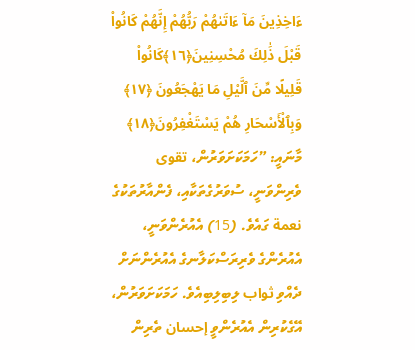ءَاخِذِينَ مَآ ءَاتَىٰهُمْ رَبُّهُمْ إِنَّهُمْ كَانُوا۟ قَبْلَ ذَٰلِكَ مُحْسِنِينَ﴿١٦﴾كَانُوا۟ قَلِيلًا مِّنَ ٱلَّيْلِ مَا يَهْجَعُونَ ﴿١٧﴾ وَبِٱلْأَسْحَارِ هُمْ يَسْتَغْفِرُونَ﴿١٨﴾ މާނައީ: ”ހަމަކަށަވަރުން، تقوى ވެރިންވަނީ، ސުވަރުގެތަކާއި، ފެންއާރުތަކުގެ نعمة ގައެވެ. (15) އެއުރެންވަނީ، އެއުރެންގެ ވެރިރަސްކަލާނގެ އެއުރެންނަށް ދެއްވި ثواب ލިބިލިބިއެވެ. ހަމަކަށަވަރުން، އޭގެކުރިން އެއުރެންވީ إحسان ތެރިން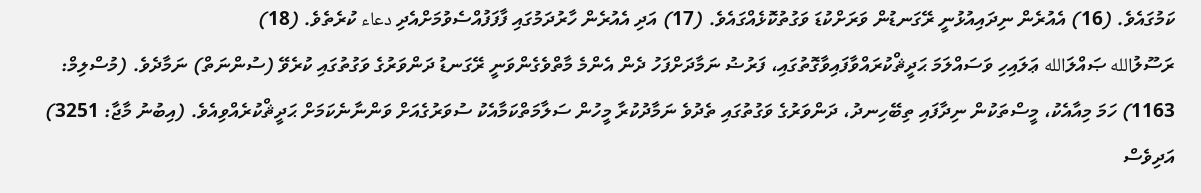ކަމުގައެވެ. (16) އެއުރެން ނިދައިއުޅުނީ ރޭގަނޑުން ވަރަށްކުޑަ ވަގުތުކޮޅެއްގައެވެ. (17) އަދި އެއުރެން ހާރުދަމުގައި ފާފަފުއްސެވުމަށްއެދި دعاء ކުރެތެވެ. (18)
ރަސޫލުالله ޞައްލަالله ޢަލައިހި ވަސައްލަމަ ޙަދީޘްކުރައްވާފައިވާގޮތުގައި، ފަރުޟު ނަމާދަށްފަހު ދެން އެންމެ މާތްވެގެންވަނީ ރޭގަނޑު ދަންވަރުގެ ވަގުތުގައި ކުރެވޭ (ސުންނަތް) ނަމާދެވެ. (މުސްލިމް: 1163) ހަމަ މިއާއެކު، މީސްތަކުން ނިދާފައި ތިބޭހިނދު، ދަންވަރުގެ ވަގުތުގައި ތެދުވެ ނަމާދުކުރާ މީހުން ސަލާމަތްކަމާއެކު ސުވަރުގެއަށް ވަންނާނެކަމަށް ޙަދީޘްކުރެއްވިއެވެ. (އިބުނު މާޖާ: 3251) އަދިވެސް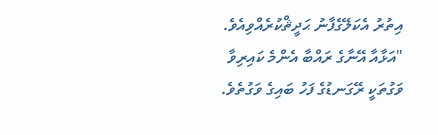އިތުރު އެކަލޭގެފާނު ޙަދީޘްކުރެއްވިއެވެ. "އަޅާއާ އޭނާގެ ރައްބާ އެންމެ ކައިރިވާ ވަގުތަކީ ރޭގަނޑުގެ ފަހު ބައިގެ ވަގުތެވެ.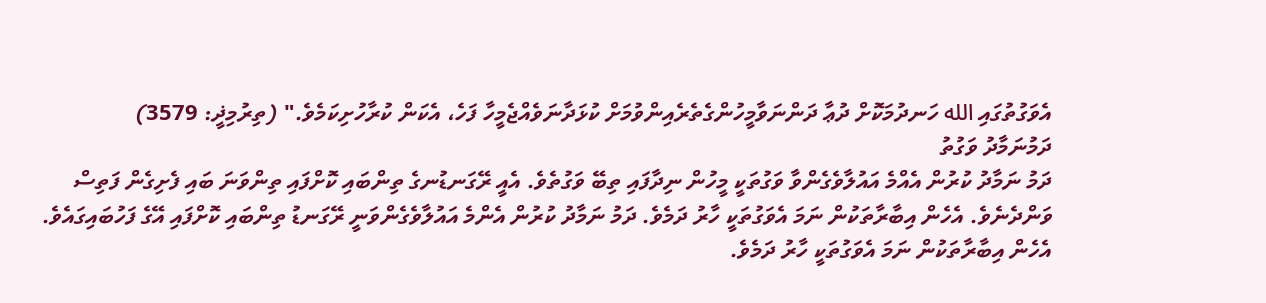އެވަގުތުގައި الله ހަނދުމަކޮށް ދުޢާ ދަންނަވާމީހުންގެތެރެއިންވުމަށް ކުޅަދާނަވެއްޖެމީހާ ފަހެ، އެކަން ކުރާހުށިކަމެވެ." (ތިރުމިޛީ: 3579)
ދަމުނަމާދު ވަގުތު
ދަމު ނަމާދު ކުރުން އެއްމެ އައުލާވެގެންވާ ވަގުތަކީ މީހުން ނިދާފައި ތިބޭ ވަގުތެވެ. އެއީ ރޭގަނޑުނގެ ތިންބައި ކޮށްފައި ތިންވަނަ ބައި ފެށިގެން ފަތިސް ވަންދެނެވެ. އެހެން އިބާރާތަކުން ނަމަ އެވަގުތަކީ ހާރު ދަމެވެ. ދަމު ނަމާދު ކުރުން އެންމެ އައުލާވެގެންވަނީ ރޭގަނޑު ތިންބައި ކޮށްފައި އޭގެ ފަހުބައިގައެވެ. އެހެން އިބާރާތަކުން ނަމަ އެވަގުތަކީ ހާރު ދަމެވެ.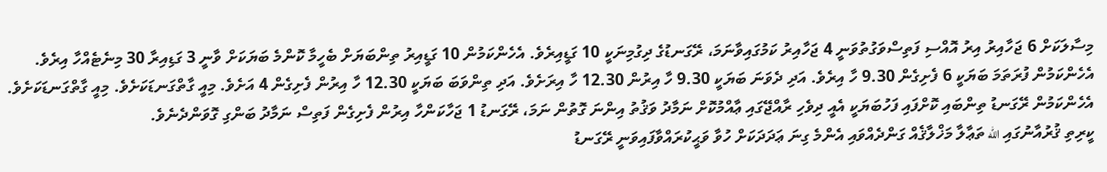މިސާލަކަށް 6 ޖަހާއިރު އިރު އޮއްސި ފަތިސްވަގުތުވަނީ 4 ޖަހާއިރު ކަމުގައިވާނަމަ، ރޭގަނޑުގެ ދިގުމިނަކީ 10 ގަޑީއިރެވެ. އެހެންކަމުން 10 ގަޑީއިރު ތިންބަޔަށް ބެހީމާ ކޮންމެ ބަޔަކަށް ވާނީ 3 ގަޑިއިރާ 30 މިނެޓެއްހާ އިރެވެ. އެހެންކަމުން ފުރަތަމަ ބަޔަކީ 6 ފެށިގެން 9.30 ހާ އިރެވެ. އަދި ދެވަނަ ބަޔަކީ 9.30 ހާ އިރުން 12.30 ހާ އިރަށެވެ. އަދި ތިންވަބަ ބަޔަކީ 12.30 ހާ އިރުން ފެށިގެން 4 އަށެވެ. މިއީ ގާތްގަނޑަކަށެވެ. މިއީ ގާތްގަނޑަކަށެވެ. އެހެންކަމުން ރޭގަނޑު ތިންބައި ކޮށްފައި ފަހުބަޔަކީ އެއީ ދިވެހި ރާއްޖޭގައި ޢާއްމުކޮށް ނަމާދު ވަޤުތު އިންނަ ގޮތުން ނަމަ، ރޭގަނޑު 1 ޖަހާކަންހާ އިރުން ފެށިގެން ފަތިސް ނަމާދު ބަންގި ގޮވަންދެނެވެ.
ކީރިތި ޤުރުއާނުގައި الله ތަޢާލާ މަޚްލާޤެއް ގަންދެއްވައި އެންމެ ގިނަ ޢަދަދަކަށް ހުވާ ވަޙީކުރައްވާފައިވަނީ ރޭގަނޑު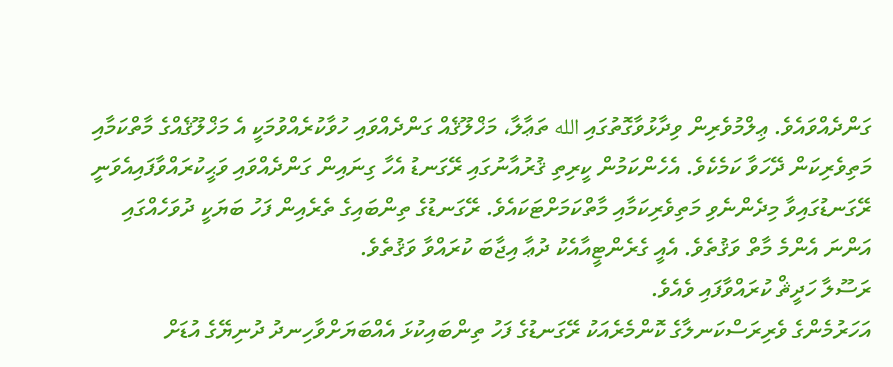ގަންދެއްވައެވެ. ޢިލްމުވެރިން ވިދާޅުވާގޮތުގައި الله ތަޢާލާ، މަޚްލޫޤެއް ގަންދެއްވައި ހުވާކުރެއްވުމަކީ އެ މަޚްލޫޤެއްގެ މާތްކަމާއި މަތިވެރިކަން ދޭހަވާ ކަމެކެވެ. އެހެންކަމުން ކީރިތި ޤުރުއާނުގައި ރޭގަނޑު އެހާ ގިނައިން ގަންދެއްވައި ވަޙީކުރައްވާފައިއެވަނީ ރޭގަނޑުގައިވާ މިދެންނެވި މަތިވެރިކަމާއި މާތްކަމަށްޓަކައެވެ. ރޭގަނޑުގެ ތިންބައިގެ ތެރެއިން ފަހު ބަޔަކީ ދުވަހެއްގައި އަންނަ އެންމެ މާތް ވަޤުތެވެ. އެއީ ގެރެންޓީއާއެކު ދުޢާ އިޖާބަ ކުރައްވާ ވަޤުތެވެ.
ރަސޫލާ ހަދީޘް ކުރައްވާފައި ވެއެވެ.
އަހަރުމެންގެ ވެރިރަސްކަނލާގެ ކޮންމެރެއަކު ރޭގަނޑުގެ ފަހު ތިންބައިކުޅަ އެއްބަޔަށްވާހިނދު ދުނިޔޭގެ އުޑަށް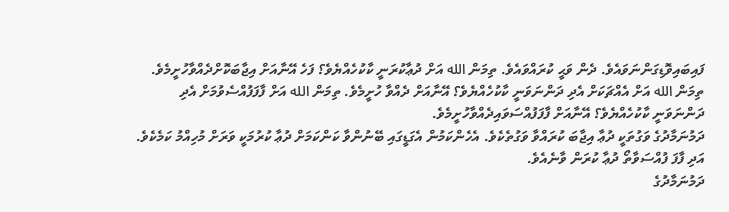ފައިބައިވޮޑިގަންނަވައެވެ. ދެން ވަޙީ ކުރައްވައެވެ. ތިމަން الله އަށް ދުޢާކުރަނީ ކާކުހެއްޔެވެ؟ ފަހެ އޭނާއަށް އިޖާބަކޮށްދެއްވާހުށީމެވެ. ތިމަން الله އަށް އެއްޗަކަށް އެދި ދަންނަވަނީ ކާކުހެއްޔެވެ؟ އޭނާއަށް ދެއްވާ ހުށީމެވެ. ތިމަން الله އަށް ފާފަފުއްސެވުމަށް އެދި ދަންނަވަނީ ކާކުހެއްޔެވެ؟ އޭނާއަށް ފާފަފުއްސަވައިދެއްވާހުށީމެވެ.
ދަމުނަމާދުގެ ވަގުތަކީ ދުޢާ އިޖާބަ ކުރައްވާ ވަގުތެކެވެ. އެހެންކަމުން އެގަޑީގައި ބޭނުންވާ ކަންކަމަށް ދުޢާ ކުރުމަކީ ވަރަށް މުހިއްމު ކަމެކެވެ. އަދި ފާފަ ފުއްސަވާތޯ ދުޢާ ކުރަން ވާނެއެވެ.
ދަމުނަމާދުގެ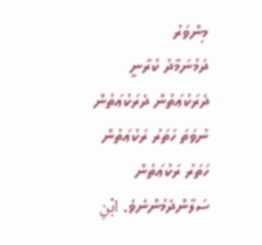މިންވަރު
ދަމުނަމާދު ކުރާނީ ދެރަކުޢަތުން ދެރަކުޢަތުން ނުވަތަ ހަތަރު ރަކުޢަތުން ހަތަރު ރަކުޢަތުން ސަލާންދެމުންނެވެ. ابْنِ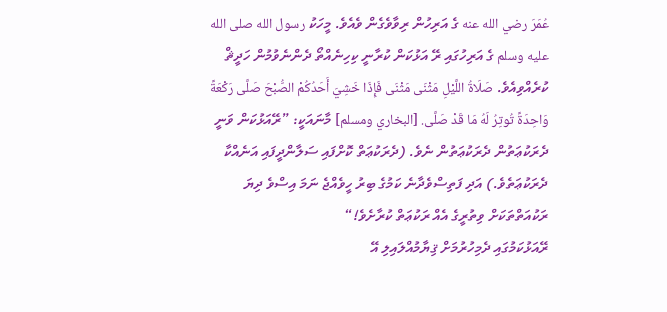عُمَرَ رضي الله عنه ގެ އަރިހުން ރިވާވެގެން ވެއެވެ. މީހަކު رسول الله صلى الله عليه وسلم ގެ އަރިހުގައި ރޭ އަޅުކަން ކުރާނީ ކިހިނެއްތޯ ދެންނެވުމުން ހަދީޘް ކުރެއްވިއެވެ. صَلَاةُ اللَّيْلِ مَثْنَى مَثْنَى فَإِذَا خَشِيَ أَحَدُكُمْ الصُّبْحَ صَلَّى رَكْعَةً وَاحِدَةً تُوتِرُ لَهُ مَا قَدْ صَلَّى. [البخاري ومسلم] މާނައަކީ: ”ރޭއަޅުކަން ވަނީ ދެރަކުޢަތުން ދެރަކުޢަތުން ނެވެ. (ދެރަކުޢަތް ކޮށްފައި ސަލާންދީފައި އަނެއްކާ ދެރަކުޢަތެވެ.) އަދި ފަތިސްވެދާނެ ކަމުގެ ބިރު ހީވެއްޖެ ނަމަ އިސްވެ ދިޔަ ރަކުއަތްތަކަށް ވިތުރީގެ އެއް ރަކުޢަތް ކުރާށެވެ!“
ރޭއަޅުކަމުގައި ދެމިހުރުމަށް ޤިޔާމުއްލައިލި އޭ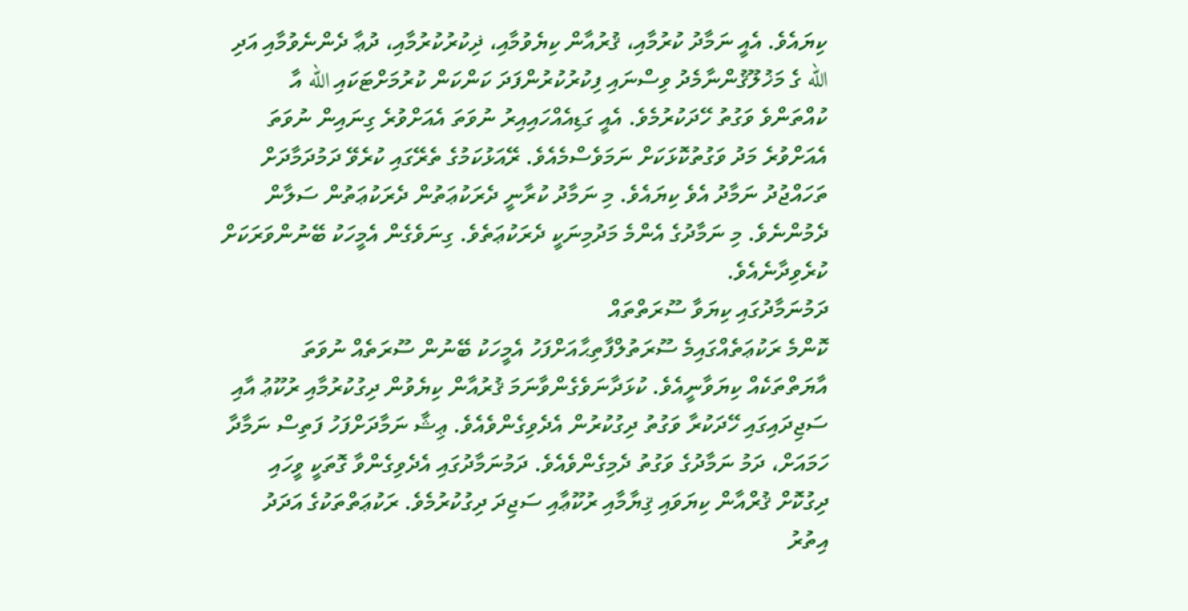ކިޔައެވެ. އެއީ ނަމާދު ކުރުމާއި، ޤުރުއާން ކިޔެވުމާއި، ޛިކުރުކުރުމާއި، ދުޢާ ދެންނެވުމާއި އަދި الله ގެ މަޚުލޫޤުންނާމެދު ވިސްނައި ފިކުރުކުރުންފަދަ ކަންކަން ކުރުމަށްޓަކައި الله އާ ކުއްތަންވެ ވަގުތު ހޭދަކުރުމެވެ. އެއީ ގަޑިއެއްހައިއިރު ނުވަތަ އެއަށްވުރެ ގިނައިން ނުވަތަ އެއަށްވުރެ މަދު ވަގުތުކޮޅަކަށް ނަމަވެސްމެއެވެ. ރޭއަޅުކަމުގެ ތެރޭގައި ކުރެވޭ ދަމުދަމާދަށް ތަހައްޖުދު ނަމާދު އެވެ ކިޔައެވެ. މި ނަމާދު ކުރާނީ ދެރަކުޢަތުން ދެރަކުޢަތުން ސަލާން ދެމުންނެވެ. މި ނަމާދުގެ އެންމެ މަދުމިނަކީ ދެރަކުޢަތެވެ. ގިނަވެގެން އެމީހަކު ބޭނުންވަރަކަށް ކުރެވިދާނެއެވެ.
ދަމުނަމާދުގައި ކިޔަވާ ސޫރަތްތައް
ކޮންމެ ރަކުޢަތެއްގައިމެ ސޫރަތުލްފާތިޙާއަށްފަހު އެމީހަކު ބޭނުން ސޫރަތެއް ނުވަތަ އާޔަތްތަކެއް ކިޔަވާނީއެވެ. ކުޅަދާނަވެގެންވާނަމަ ޤުރުއާން ކިޔެވުން ދިގުކުރުމާއި ރުކޫޢު އާއި ސަޖިދައިގައި ހޭދަކުރާ ވަގުތު ދިގުކުރުން އެދެވިގެންވެއެވެ. ޢިޝާ ނަމާދަށްފަހު ފަތިސް ނަމާދާ ހަމައަށް، ދަމު ނަމާދުގެ ވަގުތު ދެމިގެންވެއެވެ. ދަމުނަމާދުގައި އެދެވިގެންވާ ގޮތަކީ ވީހައި ދިގުކޮށް ޤުރްއާން ކިޔަވައި ޤިޔާމާއި ރުކޫޢާއި ސަޖިދަ ދިގުކުރުމެވެ. ރަކުޢަތްތަކުގެ އަދަދު އިތުރު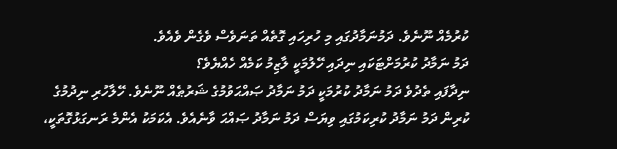ކުރުމެއް ނޫނެވެ. ދަމުނަމާދުގައި މި ހުރިހައި ގޮތެއް ތަނަވެސް ވެގެން ވެއެވެ.
ދަމު ނަމާދު ކުރުމަށްޓަކައި ނިދައި ހޭލުމަކީ ލާޒިމު ކަމެއް ހެއްޔެވެ؟
ނިދާފައި ތެދުވެ ދަމު ނަމާދު ކުރުމަކީ ދަމު ނަމާދު ޞައްޙަވުމުގެ ޝަރުޠެއް ނޫނެވެ. ހޭލާހުރި ނިދުމުގެ ކުރިން ދަމު ނަމާދު ކުރިކަމުގައި ވިޔަސް ދަމު ނަމާދު ޞައްޙަ ވާނެއެވެ. އެކަމަކު އެންމެ ރަނގަޅުގޮތަކީ،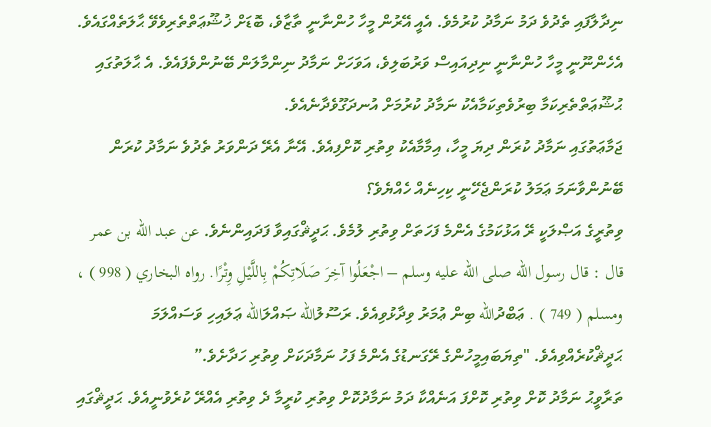ނިދާލާފައި ތެދުވެ ދަމު ނަމާދު ކުރުމެވެ. އެއީ އޭރުން މީހާ ހުންނާނީ ތާޒާވެ، ބޮޑަށް ޚުޝޫޢަތްތެރިވެވޭ ޙާލަތެއްގައެވެ. އެހެންނޫނީ މީހާ ހުންނާނީ ނިދިއައިސް ވަރުބަލިވެ، އަވަހަށް ނަމާދު ނިންމާލަން ބޭނުންވެފައެވެ. އެ ޙާލަތުގައި ޙުޝޫޢަތްތެރިކަމާ ބިރުވެތިކަމާއެކު ނަމާދު ކުރުމަށް އުނދަގޫވެދާނެއެވެ.
ޖަމާޢަތުގައި ނަމާދު ކުރަން ދިޔަ މީހާ، އިމާމާއެކު ވިތުރި ކޮށްފިއެވެ. އޭނާ އެރޭ ދަންވަރު ތެދުވެ ނަމާދު ކުރަން ބޭނުންވާނަމަ ޢަމަލު ކުރަންޖެހޭނީ ކިހިނެއް ހެއްޔެވެ؟
ވިތުރީގެ އަޞްލަކީ ރޭ އަޅުކަމުގެ އެންމެ ފަހަތަށް ވިތުރި ލުމެވެ. ޙަދީޘްގައިވާ ފަދައިންނެވެ. عن عبد الله بن عمر قال : قال رسول الله صلى الله عليه وسلم – اجْعَلُوا آخِرَ صَلَاتِكُمْ بِاللَّيْلِ وِتْرًا. رواه البخاري ( 998 ) ، ومسلم ( 749 ) . ޢަބްދުالله ބިން ޢުމަރު ވިދާޅުވިއެވެ. ރަސޫލުالله ޞައްލަالله ޢަލައިހި ވަސައްލަމަ ޙަދީޘްކުރެއްވިއެވެ. "ތިޔަބައިމީހުންގެ ރޭގަނޑުގެ އެންމެ ފަހު ނަމާދަކަށް ވިތުރި ހަދާށެވެ.”
ތަރާވީޙު ނަމާދު ކޮށް ވިތުރި ކޮށްފަ އަނެއްކާ ދަމު ނަމާދުކޮށް ވިތުރި ކުރީމާ ދެ ވިތުރި އެއްރޭ ކުރެވުނީއެވެ. ޙަދީޘްގައި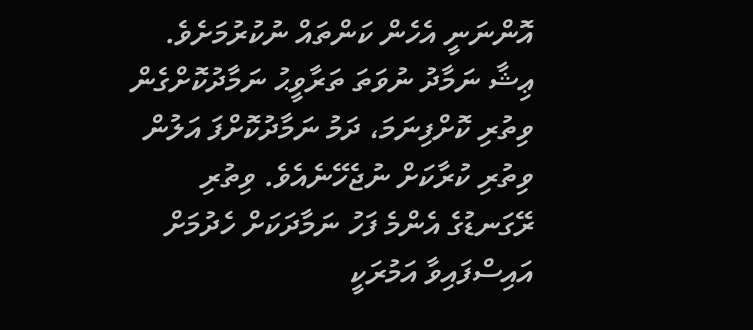އޮންނަނީ އެހެން ކަންތައް ނުކުރުމަށެވެ.
ޢިޝާ ނަމާދު ނުވަތަ ތަރާވީޙު ނަމާދުކޮށްގެން ވިތުރި ކޮށްފިނަމަ، ދަމު ނަމާދުކޮށްފަ އަލުން ވިތުރި ކުރާކަށް ނުޖެހޭނެއެވެ. ވިތުރި ރޭގަނޑުގެ އެންމެ ފަހު ނަމާދަކަށް ހެދުމަށް އައިސްފައިވާ އަމުރަކީ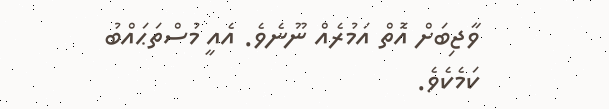ވާޖިބަށް އޮތް އަމުރެއް ނޫނެވެ. އެއީ މުސްތަޙައްބު ކަމެކެވެ.